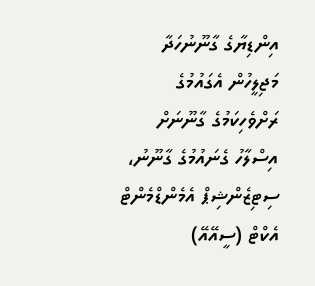އިންޑިޔާގެ ގާނޫނުހަދާ މަޖިލީހުން އެގައުމުގެ ރަށްވެހިކަމުގެ ގާނޫނަށް އިސްލާހު ގެނައުމުގެ ގާނޫނު، ސިޓިޒެންޝިޕް އެމެންޑްމެންޓް އެކްޓް (ސީއޭއޭ)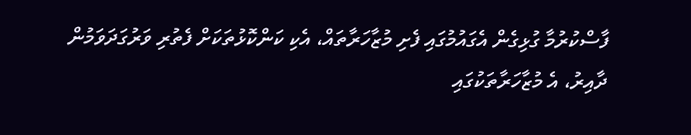ފާސްކުރުމާ ގުޅިގެން އެގައުމުގައި ފެށި މުޒާހަރާތައް، އެކި ކަންކޮޅުތަކަށް ފެތުރި ވަރުގަދަވަމުން ދާއިރު، އެ މުޒާހަރާތަކުގައި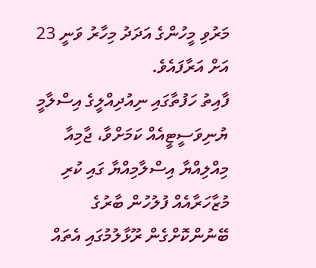މަރުވި މީހުންގެ އަދަދު މިހާރު ވަނީ 23 އަށް އަރާފައެވެ.
ފާއިތު ހަފުތާގައި ނިއުދިއްލީގެ އިސްލާމީ ޔުނިވަސީޓީއެއް ކަމަށްވާ، ޖާމިއާ މިއްލިއްޔާ އިސްލާމިއްޔާ ގައި ކުރި މުޒާހަރާއެއް ފުލުހުން ބާރުގެ ބޭނުންކޮށްގެން ރޫޅާލުމުގައި އެތައް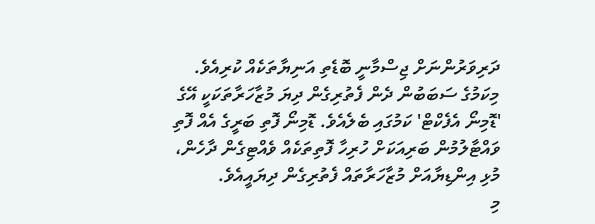ދަރިވަރުންނަށް ޖިސްމާނީ ބޮޑެތި އަނިޔާތަކެއް ކުރިއެވެ. މިކަމުގެ ސަބަބުން ދެން ފެތުރިގެން ދިޔަ މުޒާހަރާތަކަކީ އޭގެ 'ޑޮމިނޯ އެފެކްޓް' ކަމުގައި ބެލެއެވެ. ޑޮމިނޯ ފޮތި ބަރީގެ އެއް ފޮތި ވައްޓާލުމުން ބަރިއަކަށް ހުރިހާ ފޮތިތަކެއް ވެއްޓިގެން ދާހެން، މުޅި އިންޑިޔާއަށް މުޒާހަރާތައް ފެތުރިގެން ދިޔައީއެވެ.
މި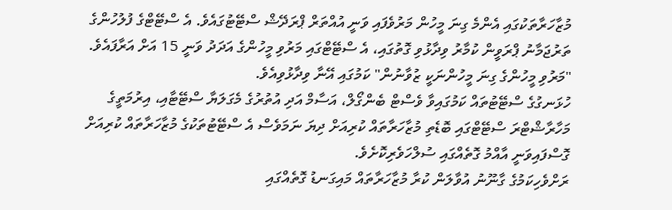މުޒާހަރާތަކުގައި އެންމެ ގިނަ މީހުން މަރުވެފައި ވަނީ އުއްތަރް ޕްރަދޭޝް ސްޓޭޓުގައެވެ. އެ ސްޓޭޓްގެ ފުލުހުންގެ ތަރުޖަމާނު ޕްރަވީން ކުމާރު ވިދާޅުވި ގޮތުގައި، އެ ސްޓޭޓްގައި މަރުވި މީހުންގެ އަދަދު ވަނީ 15 އަށް އަރާފައެވެ. "މަރުވި މީހުންގެ ގިނަ މީހުންނަކީ ޒުވާނުން" ކަމުގައި އޭނާ ވިދާޅުވިއެވެ.
ހުޅަނގުގެ ސްޓޭޓުތައް ކަމުގައިވާ ވެސްޓް ބެންގޯލް، އަސާމް އަދި އުތުރުގެ މެގަލަޔާ ސްޓޭޓާއި، އިރުމަތީގެ މަހާރާޝްޓްރަ ސްޓޭޓްގައި ބޮޑެތި މުޒާހަރާތައް ކުރިއަށް ދިޔަ ނަމަވެސް އެ ސްޓޭޓުތަކުގެ މުޒާހަރާތައް ކުރިއަށް ގޮސްފައިވަނީ އާއްމު ގޮތެއްގައި ސުލްހަވެރިކޮށެވެ.
ރަށްވެހިކަމުގެ ގާނޫނު އުވާލަން ކުރާ މުޒާހަރާތައް މައިގަނޑު ގޮތެއްގައި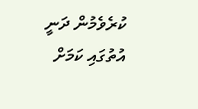ކުރެވެމުން ދަނީ އުތުގައި ކަމަށް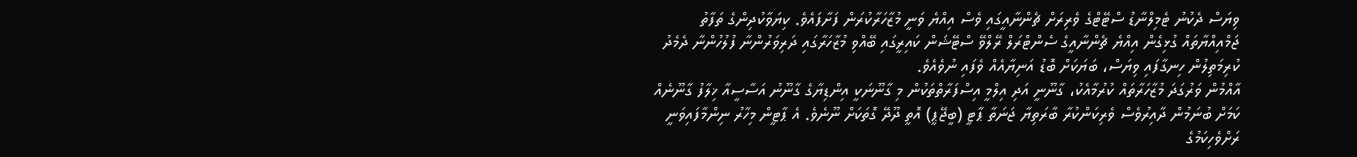ވިޔަސް ދެކުނު ޓެމިލްނާޑު ސްޓޭޓްގެ ވެރިރަށް ޗެންނާއީގައި ވެސް އިއްޔެ ވަނީ މުޒާހަރާކުރަން ފަށާފައެވެ. ކިޔަވާކުދިންގެ ތަފާތު ޖަމްއިއްޔާތައް ގުޅިގެން އިއްޔެ ޗެންނާއީގެ ސެންޓްރަލް ރޭލްވޭ ސްޓޭޝަން ކައިރީގައި ބޭއްވި މުޒާހަރާގައި ދަރިވަރުންނާ ފުލުހުންނާ ދެމެދު ކުރިމަތިލުން ހިނގާފައި ވިޔަސް، ބަޔަކަށް ބޮޑު އަނިޔާއެއް ވެފައި ނުވެއެވެ.
އާއްމުން ވަރުގަދަ މުޒާހަރާތައް ކުރުމާއެކު، ގާނޫނީ އަދި އިލްމީ އިސްފަރާތްތަކުން މި ގާނޫނަކީ އިންޑިޔާގެ ގާނޫނު އަސާސީއާ ޚިލާފު ގާނޫނެއް ކަމަށް ބުނަމުން ދާއިރުވެސް ވެރިކަންކުރާ ބާރަތިޔާ ޖަނަތާ ޕާޓީ (ބީޖޭޕީ) އޮތީ ދޫދޭ ގޮތަކަށް ނޫނެވެ. އެ ޕާޓީން މިހާރު ނިންމާފައިވަނީ ރަށްވެހިކަމުގެ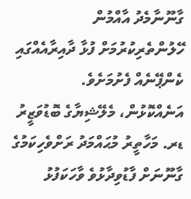ގާނޫނާމެދު އާއްމުން ހޭލުންތެރިކުރުމަށް ފުޅާ ދާއިރާއެއްގައި ކެންޕޭނެއް ފެށުމަށެވެ.
އަނެއްކޮޅުން، މެލޭޝިޔާގެ ބޮޑުވަޒީރު ޑރ. މަހާތީރު މުޙައްމަދު ރަށްވެހިކަމުގެ ގާނޫނަށް ފާޑުވިދާޅުވެ ވާހަކަފުޅު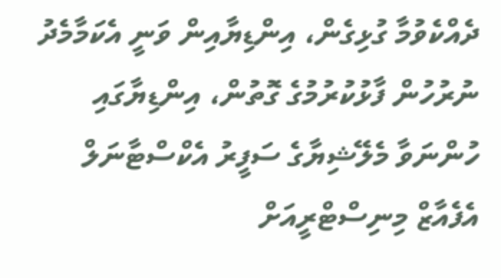ދެއްކެވުމާ ގުޅިގެން، އިންޑިޔާއިން ވަނީ އެކަމާމެދު ނުރުހުން ފާޅުކުރުމުގެ ގޮތުން، އިންޑިޔާގައި ހުންނަވާ މެލޭޝިޔާގެ ސަފީރު އެކްސްޓާނަލް އެފެއާޒް މިނިސްޓްރީއަށް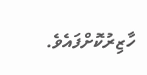ހާޒިރުކޮށްފައެވެ.